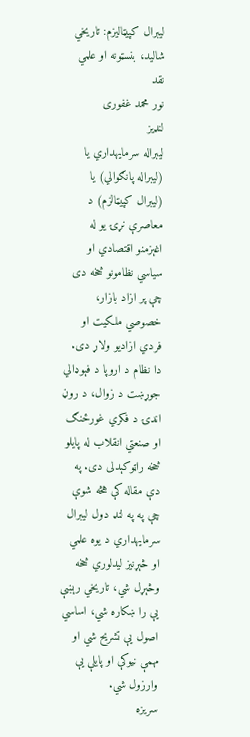لیبرال کپیټالیزم: تاریخي شالید، بنسټونه او علمي نقد
نور محمد غفوری
لنډیز
لیبراله سرمایهداري یا (لیبراله پانګوالي) يا (لیبرال کپیټالزم) د معاصرې نړۍ یو له اغېزمنو اقتصادي او سیاسي نظامونو څخه دی چې پر ازاد بازار، خصوصي ملکیت او فردي ازادیو ولاړ دی. دا نظام د اروپا د فېوډالي جوړښت د زوال، د روڼ اندۍ د فکري غورځنګ او صنعتي انقلاب له پایلو څخه راټوکېدلی دی. په دې مقاله کې هڅه شوې چې په په لنډ دول لیبرال سرمایهداري د یوه علمي او څېړنیز لیدلوري څخه وڅېړل شي، تاریخي رېښې یې را ښکاره شي، اساسي اصول یې تشریح شي او مهمې نیوکې او پایلې یې وارزول شي.
سریزه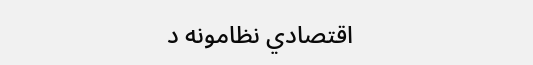اقتصادي نظامونه د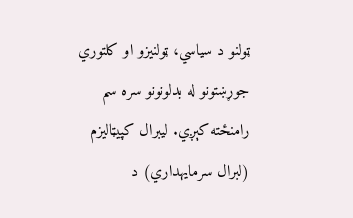ټولنو د سیاسي، ټولنیزو او کلتوري جوړښتونو له بدلونونو سره سم رامنځته کېږي. لیبرال کپيټالیزم (لبرال سرمایهداري) د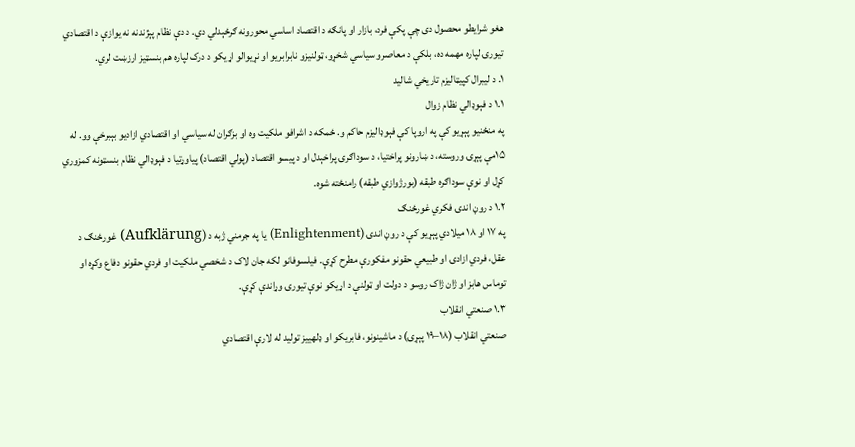هغو شرایطو محصول دی چې پکې فرد، بازار او پانګه د اقتصاد اساسي محورونه ګرځېدلي دي. د دې نظام پېژندنه نه یوازې د اقتصادي تیورۍ لپاره مهمه ده، بلکې د معاصرو سیاسي شخړو، ټولنیزو نابرابریو او نړیوالو اړیکو د درک لپاره هم بنسټیز ارزښت لري.
۱. د لیبرال کپيټالیزم تاریخي شالید
۱.۱ د فېوډالي نظام زوال
په منځنیو پېړیو کې په اروپا کې فېوډالیزم حاکم و. ځمکه د اشرافو ملکیت وه او بزګران له سیاسي او اقتصادي ازادیو بېبرخې وو. له ۱۵مې پېړۍ وروسته، د ښارونو پراختیا، د سوداګرۍ پراخېدل او د پیسو اقتصاد (پولي اقتصاد) پیاوړتیا د فېوډالي نظام بنسټونه کمزوري کړل او نوې سوداګره طبقه (بورژوازي طبقه) رامنځته شوه.
۱.۲ د روڼ اندۍ فکري غورځنګ
په ۱۷ او ۱۸ میلادي پېړیو کې د روڼ اندۍ (Enlightenment) یا په جرمني ژبه د (Aufklärung) غورځنګ د عقل، فردي ازادۍ او طبیعي حقونو مفکورې مطرح کړې. فیلسوفانو لکه جان لاک د شخصي ملکیت او فردي حقونو دفاع وکړه او توماس هابز او ژان ژاک روسو د دولت او ټولنې د اړیکو نوې تیورۍ وړاندې کړې.
۱.۳ صنعتي انقلاب
صنعتي انقلاب (۱۸–۱۹ پېړۍ) د ماشینونو، فابریکو او ډلهییز تولید له لارې اقتصادي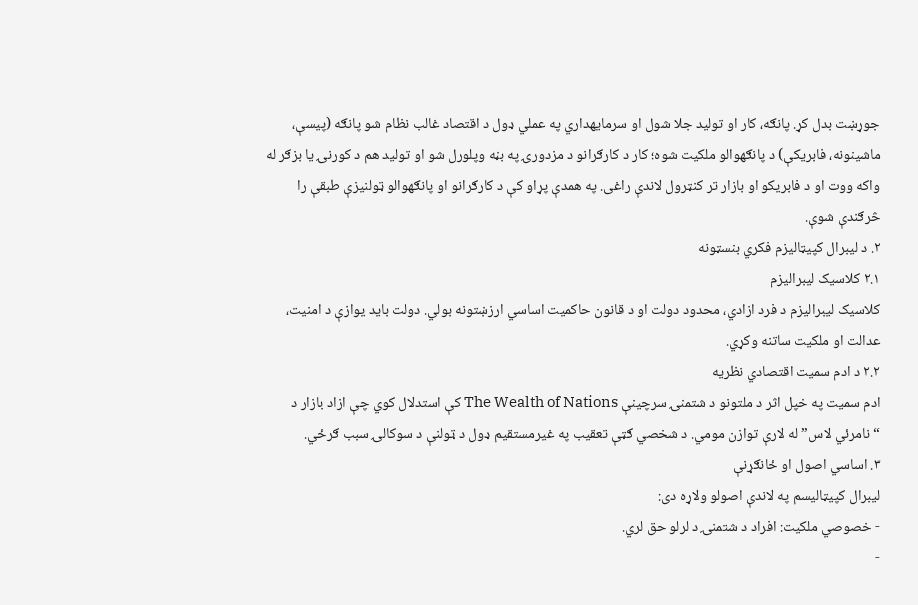جوړښت بدل کړ. پانګه، کار او تولید جلا شول او سرمایهداري په عملي ډول د اقتصاد غالب نظام شو پانګه (پیسې، ماشینونه، فابریکې) د پانګهوالو ملکیت شوه؛ کار د کارګرانو د مزدورۍ په بڼه وپلورل شو او تولید هم د کورنۍ یا بزګر له واکه ووت او د فابریکو او بازار تر کنټرول لاندې راغی. په همدې پړاو کې د کارګرانو او پانګهوالو ټولنیزې طبقې را څرګندې شوې.
۲. د لیبرال کپيټالیزم فکري بنسټونه
۲.۱ کلاسیک لیبرالیزم
کلاسیک لیبرالیزم د فرد ازادي، محدود دولت او د قانون حاکمیت اساسي ارزښتونه بولي. دولت باید یوازې د امنیت، عدالت او ملکیت ساتنه وکړي.
۲.۲ د ادم سمیت اقتصادي نظریه
ادم سمیت په خپل اثر د ملتونو د شتمنۍ سرچینې The Wealth of Nations کې استدلال کوي چې ازاد بازار د “نامرئي لاس” له لارې توازن مومي. د شخصي ګټې تعقیب په غیرمستقیم ډول د ټولنې د سوکالۍ سبب ګرځي.
۳. اساسي اصول او ځانګړنې
لیبرال کپيټالیسم په لاندې اصولو ولاړه دی:
- خصوصي ملکیت: افراد د شتمنۍ د لرلو حق لري.
-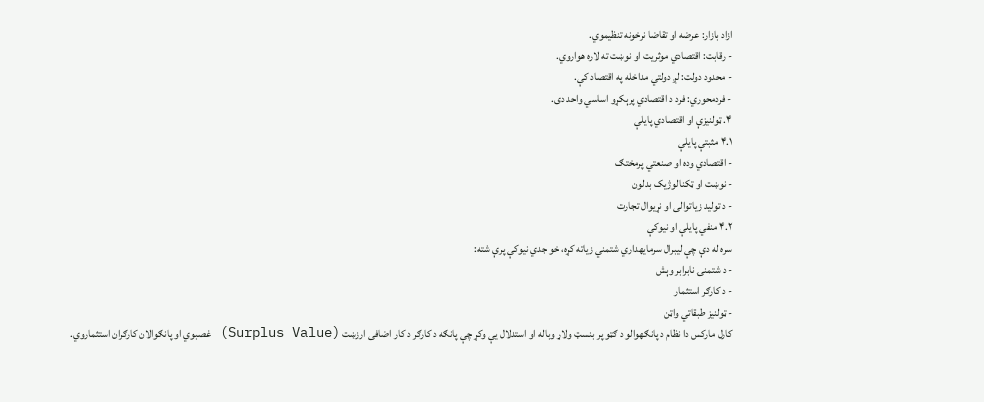ازاد بازار: عرضه او تقاضا نرخونه تنظیموي.
- رقابت: اقتصادي موثریت او نوښت ته لاره هواروي.
- محدود دولت: لږ دولتي مداخله په اقتصاد کې.
- فردمحوري: فرد د اقتصادي پرېکړو اساسي واحد دی.
۴. ټولنیزې او اقتصادي پایلې
۴.۱ مثبتې پایلې
- اقتصادي وده او صنعتي پرمختګ
- نوښت او ټکنالوژیک بدلون
- د تولید زیاتوالی او نړیوال تجارت
۴.۲ منفي پایلې او نیوکې
سره له دې چې لیبرال سرمایهداري شتمني زیاته کړه، خو جدي نیوکې پرې شته:
- د شتمنۍ نابرابر وېش
- د کارګر استثمار
- ټولنیز طبقاتي واټن
کارل مارکس دا نظام د پانګهوالو د ګټو پر بنسټ ولاړ وباله او استدلال یې وکړ چې پانګه د کارګر د کار اضافی ارزښت (Surplus Value) غصبوي او پانګوالان کارګران استثماروي.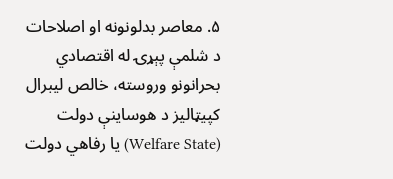۵. معاصر بدلونونه او اصلاحات
د شلمې پېړۍ له اقتصادي بحرانونو وروسته، خالص لیبرال کپيټاليز د هوساینې دولت (Welfare State) یا رفاهي دولت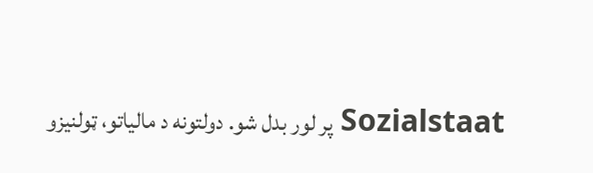Sozialstaat پر لور بدل شو. دولتونه د مالیاتو، ټولنیزو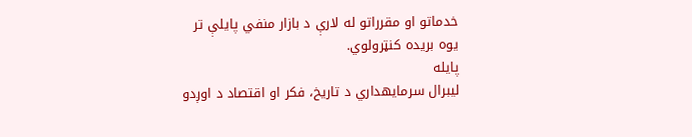خدماتو او مقرراتو له لارې د بازار منفي پایلې تر یوه بریده کنټرولوي.
پایله
لیبرال سرمایهداري د تاریخ، فکر او اقتصاد د اوږدو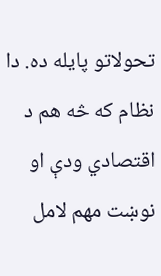تحولاتو پایله ده. دا نظام که څه هم د اقتصادي ودې او نوښت مهم لامل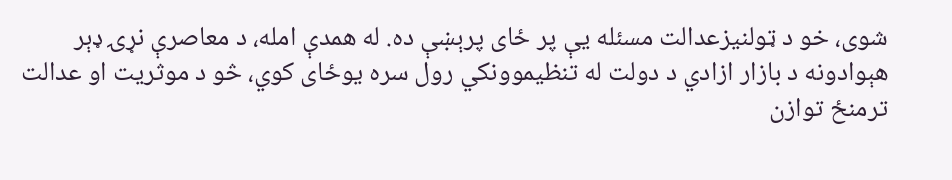شوی، خو د ټولنیزعدالت مسئله یې پر ځای پرېښې ده. له همدې امله، د معاصرې نړۍ ډېر هېوادونه د بازار ازادي د دولت له تنظیموونکي رول سره یوځای کوي، څو د موثریت او عدالت ترمنځ توازن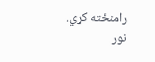رامنځته کړي.
نور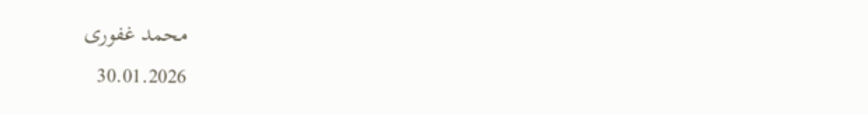محمد غفوری
30.01.2026